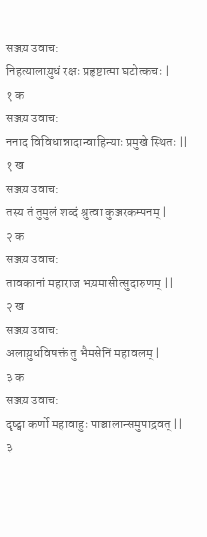सञ्जय़ उवाच:
निहत्यालाय़ुधं रक्षः प्रहृष्टात्मा घटोत्कचः |
१ क
सञ्जय़ उवाच:
ननाद विविधान्नादान्वाहिन्याः प्रमुखे स्थितः ||
१ ख
सञ्जय़ उवाच:
तस्य तं तुमुलं शव्दं श्रुत्वा कुञ्जरकम्पनम् |
२ क
सञ्जय़ उवाच:
तावकानां महाराज भय़मासीत्सुदारुणम् ||
२ ख
सञ्जय़ उवाच:
अलाय़ुधविषक्तं तु भैमसेनिं महावलम् |
३ क
सञ्जय़ उवाच:
दृष्ट्वा कर्णो महावाहुः पाञ्चालान्समुपाद्रवत् ||
३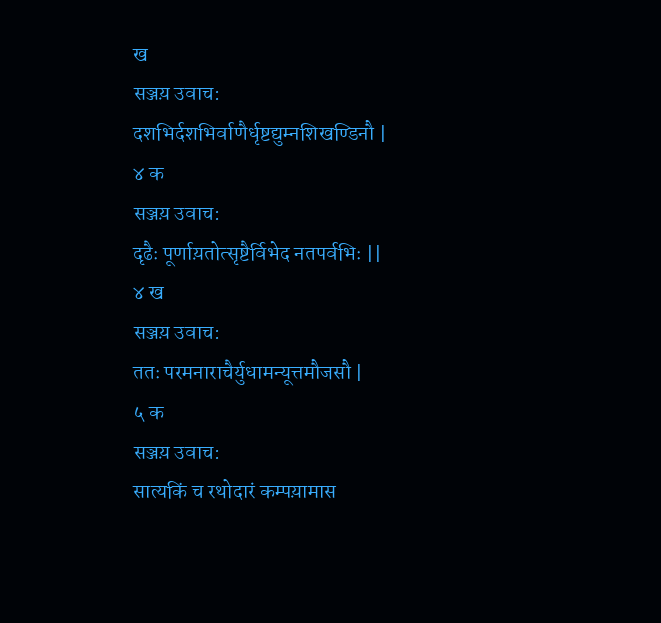ख
सञ्जय़ उवाच:
दशभिर्दशभिर्वाणैर्धृष्टद्युम्नशिखण्डिनौ |
४ क
सञ्जय़ उवाच:
दृढैः पूर्णाय़तोत्सृष्टैर्विभेद नतपर्वभिः ||
४ ख
सञ्जय़ उवाच:
ततः परमनाराचैर्युधामन्यूत्तमौजसौ |
५ क
सञ्जय़ उवाच:
सात्यकिं च रथोदारं कम्पय़ामास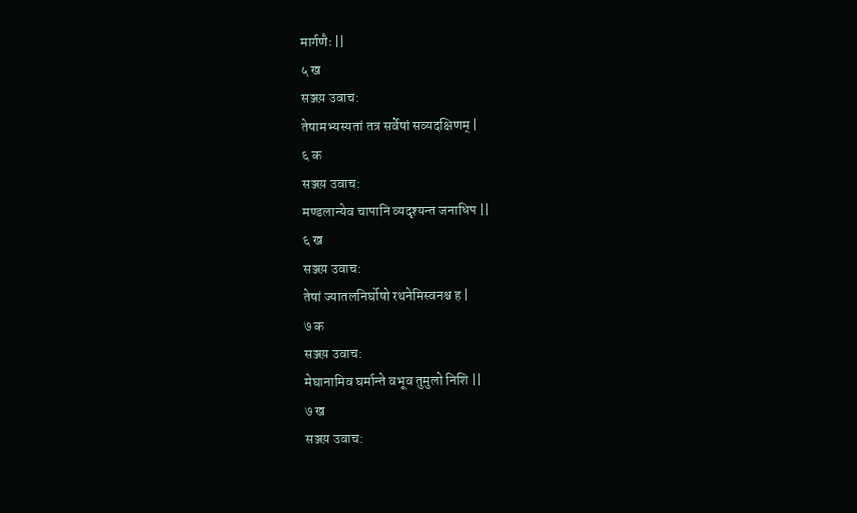मार्गणैः ||
५ ख
सञ्जय़ उवाच:
तेषामभ्यस्यतां तत्र सर्वेषां सव्यदक्षिणम् |
६ क
सञ्जय़ उवाच:
मण्डलान्येव चापानि व्यदृश्यन्त जनाधिप ||
६ ख
सञ्जय़ उवाच:
तेषां ज्यातलनिर्घोषो रथनेमिस्वनश्च ह |
७ क
सञ्जय़ उवाच:
मेघानामिव घर्मान्ते वभूव तुमुलो निशि ||
७ ख
सञ्जय़ उवाच: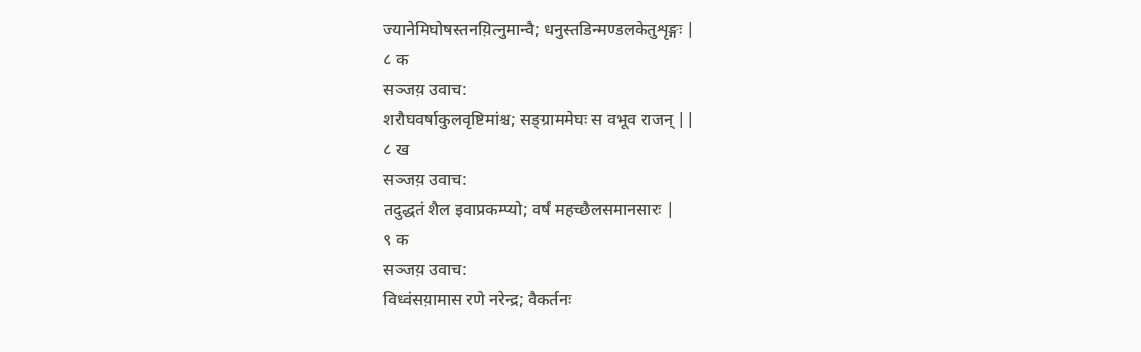ज्यानेमिघोषस्तनय़ित्नुमान्वै; धनुस्तडिन्मण्डलकेतुशृङ्गः |
८ क
सञ्जय़ उवाच:
शरौघवर्षाकुलवृष्टिमांश्च; सङ्ग्राममेघः स वभूव राजन् ||
८ ख
सञ्जय़ उवाच:
तदुद्धतं शैल इवाप्रकम्प्यो; वर्षं महच्छैलसमानसारः |
९ क
सञ्जय़ उवाच:
विध्वंसय़ामास रणे नरेन्द्र; वैकर्तनः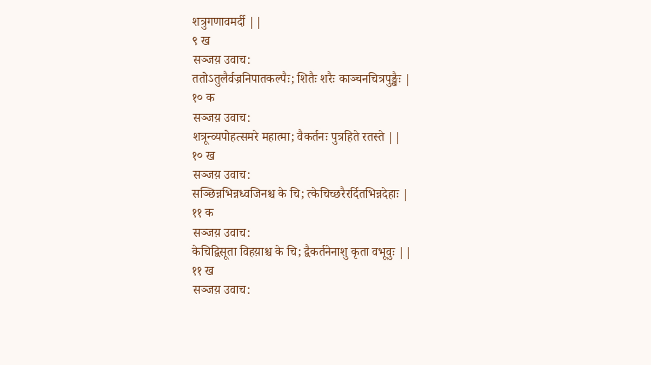शत्रुगणावमर्दी ||
९ ख
सञ्जय़ उवाच:
ततोऽतुलैर्वज्रनिपातकल्पैः; शितैः शरैः काञ्चनचित्रपुङ्खैः |
१० क
सञ्जय़ उवाच:
शत्रून्व्यपोहत्समरे महात्मा; वैकर्तनः पुत्रहिते रतस्ते ||
१० ख
सञ्जय़ उवाच:
सञ्छिन्नभिन्नध्वजिनश्च के चि; त्केचिच्छरैरर्दितभिन्नदेहाः |
११ क
सञ्जय़ उवाच:
केचिद्विसूता विहय़ाश्च के चि; द्वैकर्तनेनाशु कृता वभूवुः ||
११ ख
सञ्जय़ उवाच: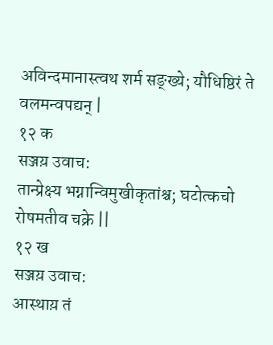अविन्दमानास्त्वथ शर्म सङ्ख्ये; यौधिष्ठिरं ते वलमन्वपद्यन् |
१२ क
सञ्जय़ उवाच:
तान्प्रेक्ष्य भग्नान्विमुखीकृतांश्च; घटोत्कचो रोषमतीव चक्रे ||
१२ ख
सञ्जय़ उवाच:
आस्थाय़ तं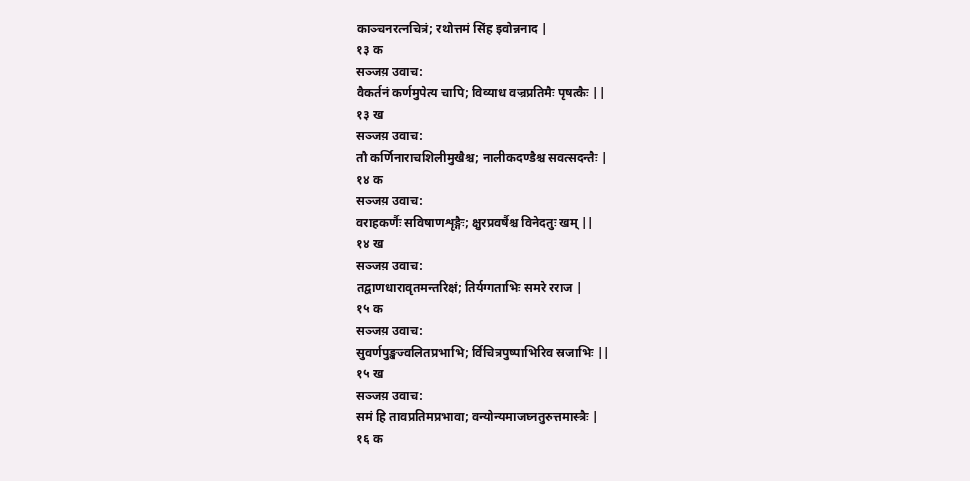काञ्चनरत्नचित्रं; रथोत्तमं सिंह इवोन्ननाद |
१३ क
सञ्जय़ उवाच:
वैकर्तनं कर्णमुपेत्य चापि; विव्याध वज्रप्रतिमैः पृषत्कैः ||
१३ ख
सञ्जय़ उवाच:
तौ कर्णिनाराचशिलीमुखैश्च; नालीकदण्डैश्च सवत्सदन्तैः |
१४ क
सञ्जय़ उवाच:
वराहकर्णैः सविषाणशृङ्गैः; क्षुरप्रवर्षैश्च विनेदतुः खम् ||
१४ ख
सञ्जय़ उवाच:
तद्वाणधारावृतमन्तरिक्षं; तिर्यग्गताभिः समरे रराज |
१५ क
सञ्जय़ उवाच:
सुवर्णपुङ्खज्वलितप्रभाभि; र्विचित्रपुष्पाभिरिव स्रजाभिः ||
१५ ख
सञ्जय़ उवाच:
समं हि तावप्रतिमप्रभावा; वन्योन्यमाजघ्नतुरुत्तमास्त्रैः |
१६ क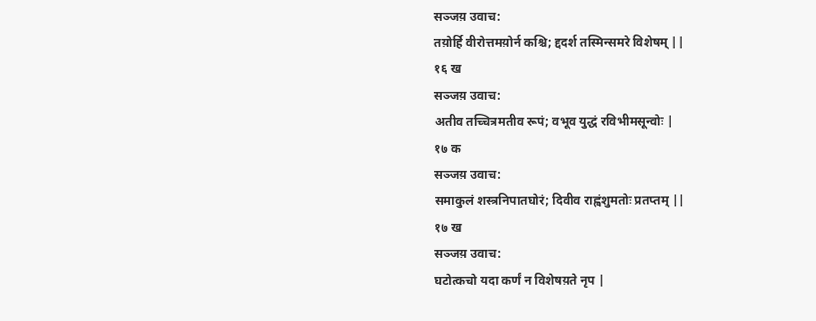सञ्जय़ उवाच:
तय़ोर्हि वीरोत्तमय़ोर्न कश्चि; द्ददर्श तस्मिन्समरे विशेषम् ||
१६ ख
सञ्जय़ उवाच:
अतीव तच्चित्रमतीव रूपं; वभूव युद्धं रविभीमसून्वोः |
१७ क
सञ्जय़ उवाच:
समाकुलं शस्त्रनिपातघोरं; दिवीव राह्वंशुमतोः प्रतप्तम् ||
१७ ख
सञ्जय़ उवाच:
घटोत्कचो यदा कर्णं न विशेषय़ते नृप |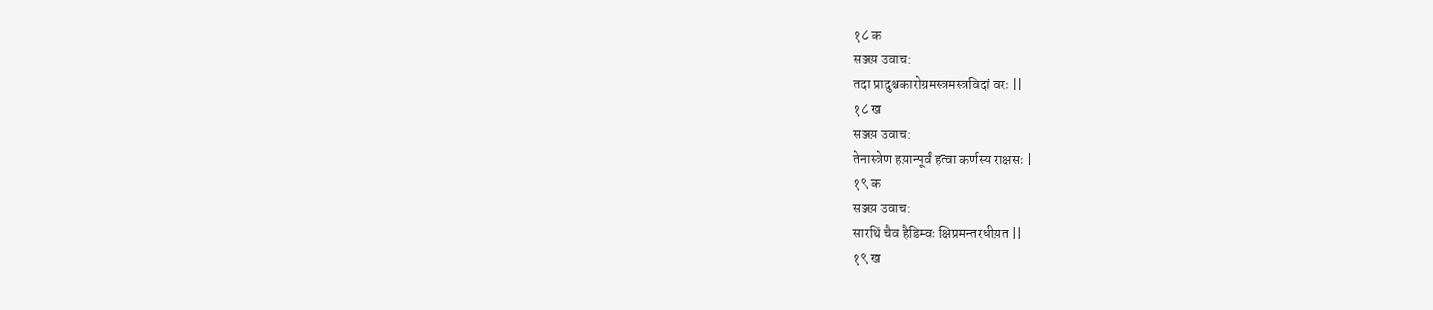१८ क
सञ्जय़ उवाच:
तदा प्रादुश्चकारोग्रमस्त्रमस्त्रविदां वरः ||
१८ ख
सञ्जय़ उवाच:
तेनास्त्रेण हय़ान्पूर्वं हत्वा कर्णस्य राक्षसः |
१९ क
सञ्जय़ उवाच:
सारथिं चैव हैडिम्वः क्षिप्रमन्तरधीय़त ||
१९ ख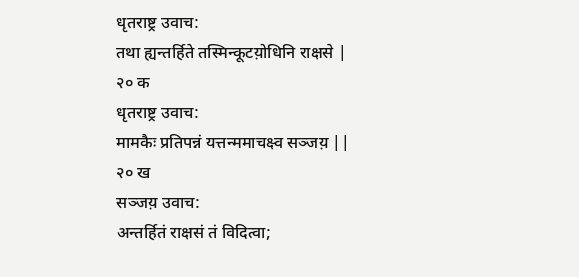धृतराष्ट्र उवाच:
तथा ह्यन्तर्हिते तस्मिन्कूटय़ोधिनि राक्षसे |
२० क
धृतराष्ट्र उवाच:
मामकैः प्रतिपन्नं यत्तन्ममाचक्ष्व सञ्जय़ ||
२० ख
सञ्जय़ उवाच:
अन्तर्हितं राक्षसं तं विदित्वा;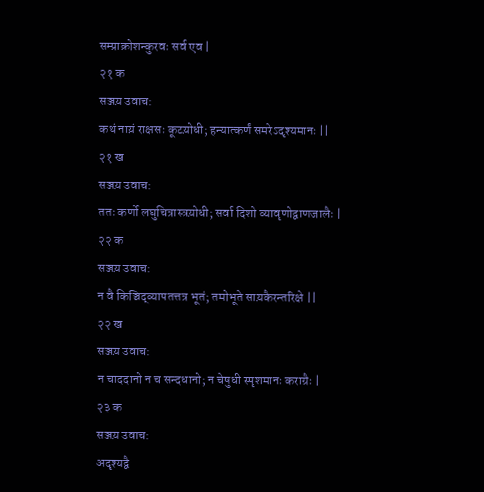सम्प्राक्रोशन्कुरवः सर्व एव |
२१ क
सञ्जय़ उवाच:
कथं नाय़ं राक्षसः कूटय़ोधी; हन्यात्कर्णं समरेऽदृश्यमानः ||
२१ ख
सञ्जय़ उवाच:
ततः कर्णो लघुचित्रास्त्रय़ोधी; सर्वा दिशो व्यावृणोद्वाणजालैः |
२२ क
सञ्जय़ उवाच:
न वै किञ्चिद्व्यापतत्तत्र भूतं; तमोभूते साय़कैरन्तरिक्षे ||
२२ ख
सञ्जय़ उवाच:
न चाददानो न च सन्दधानो; न चेषुधी स्पृशमानः कराग्रैः |
२३ क
सञ्जय़ उवाच:
अदृश्यद्वै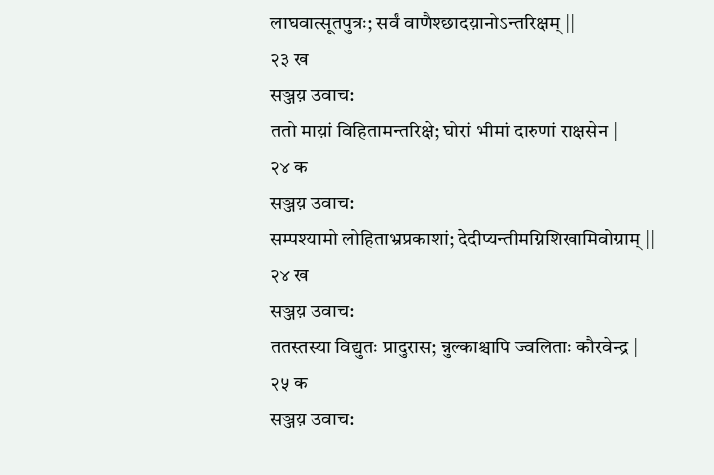लाघवात्सूतपुत्रः; सर्वं वाणैश्छादय़ानोऽन्तरिक्षम् ||
२३ ख
सञ्जय़ उवाच:
ततो माय़ां विहितामन्तरिक्षे; घोरां भीमां दारुणां राक्षसेन |
२४ क
सञ्जय़ उवाच:
सम्पश्यामो लोहिताभ्रप्रकाशां; देदीप्यन्तीमग्निशिखामिवोग्राम् ||
२४ ख
सञ्जय़ उवाच:
ततस्तस्या विद्युतः प्रादुरास; न्नुल्काश्चापि ज्वलिताः कौरवेन्द्र |
२५ क
सञ्जय़ उवाच: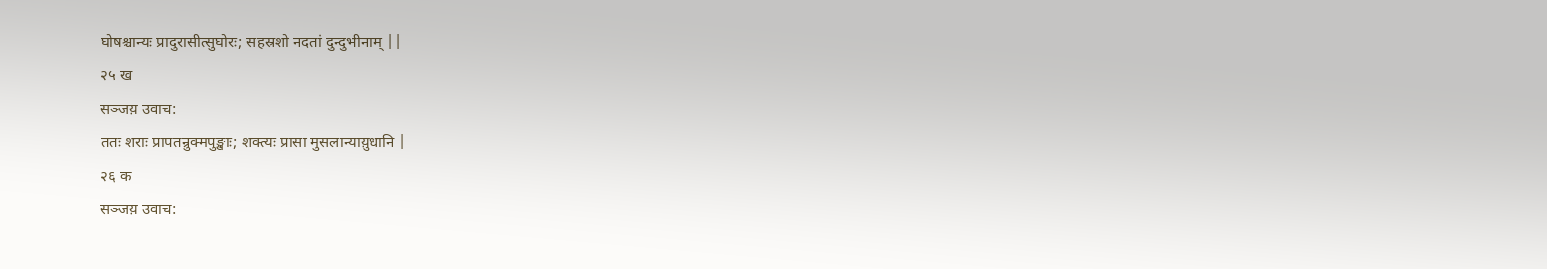घोषश्चान्यः प्रादुरासीत्सुघोरः; सहस्रशो नदतां दुन्दुभीनाम् ||
२५ ख
सञ्जय़ उवाच:
ततः शराः प्रापतन्रुक्मपुङ्खाः; शक्त्यः प्रासा मुसलान्याय़ुधानि |
२६ क
सञ्जय़ उवाच: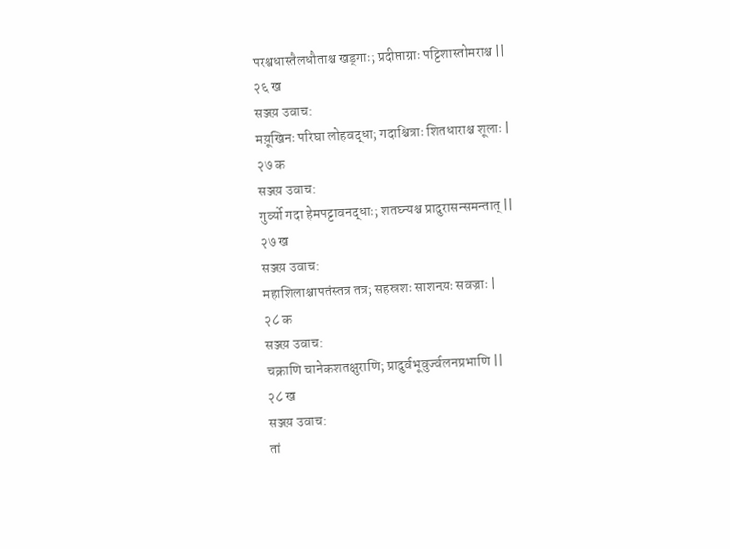परश्वधास्तैलधौताश्च खड्गाः; प्रदीप्ताग्राः पट्टिशास्तोमराश्च ||
२६ ख
सञ्जय़ उवाच:
मय़ूखिनः परिघा लोहवद्धा; गदाश्चित्राः शितधाराश्च शूलाः |
२७ क
सञ्जय़ उवाच:
गुर्व्यो गदा हेमपट्टावनद्धाः; शतघ्न्यश्च प्रादुरासन्समन्तात् ||
२७ ख
सञ्जय़ उवाच:
महाशिलाश्चापतंस्तत्र तत्र; सहस्रशः साशनय़ः सवज्राः |
२८ क
सञ्जय़ उवाच:
चक्राणि चानेकशतक्षुराणि; प्रादुर्वभूवुर्ज्वलनप्रभाणि ||
२८ ख
सञ्जय़ उवाच:
तां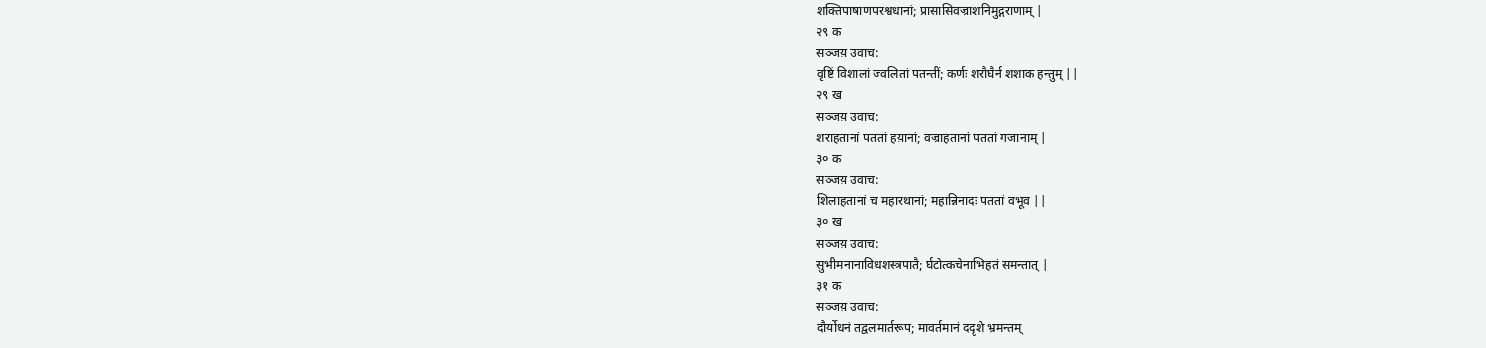शक्तिपाषाणपरश्वधानां; प्रासासिवज्राशनिमुद्गराणाम् |
२९ क
सञ्जय़ उवाच:
वृष्टिं विशालां ज्वलितां पतन्तीं; कर्णः शरौघैर्न शशाक हन्तुम् ||
२९ ख
सञ्जय़ उवाच:
शराहतानां पततां हय़ानां; वज्राहतानां पततां गजानाम् |
३० क
सञ्जय़ उवाच:
शिलाहतानां च महारथानां; महान्निनादः पततां वभूव ||
३० ख
सञ्जय़ उवाच:
सुभीमनानाविधशस्त्रपातै; र्घटोत्कचेनाभिहतं समन्तात् |
३१ क
सञ्जय़ उवाच:
दौर्योधनं तद्वलमार्तरूप; मावर्तमानं ददृशे भ्रमन्तम्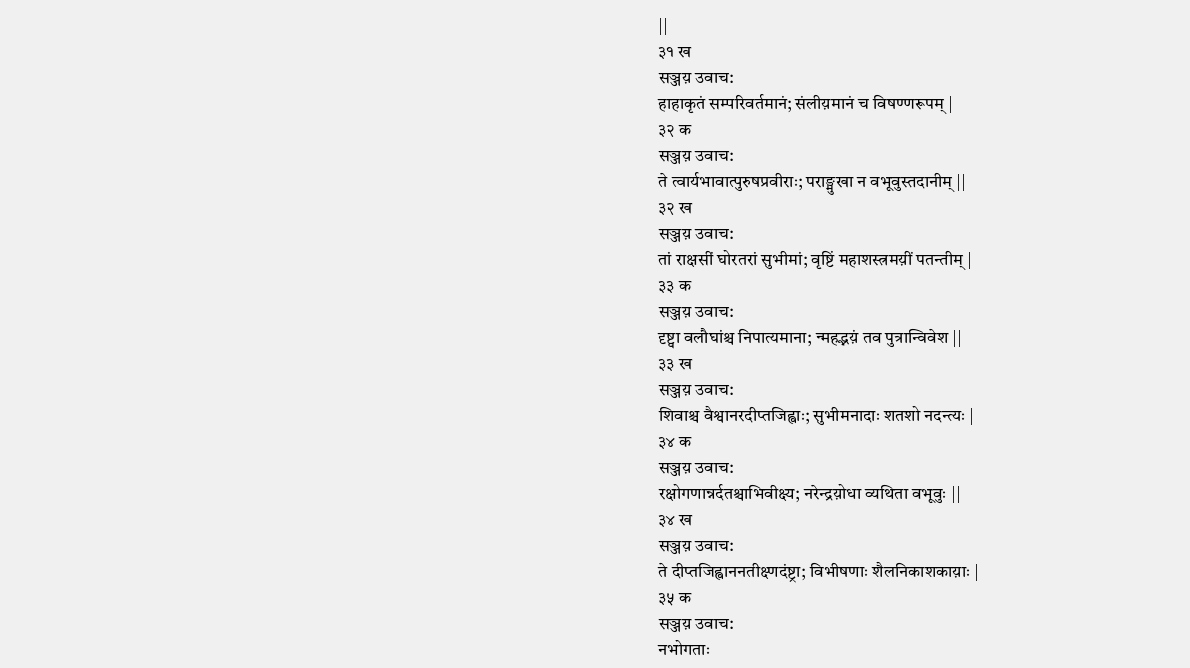||
३१ ख
सञ्जय़ उवाच:
हाहाकृतं सम्परिवर्तमानं; संलीय़मानं च विषण्णरूपम् |
३२ क
सञ्जय़ उवाच:
ते त्वार्यभावात्पुरुषप्रवीराः; पराङ्मुखा न वभूवुस्तदानीम् ||
३२ ख
सञ्जय़ उवाच:
तां राक्षसीं घोरतरां सुभीमां; वृष्टिं महाशस्त्रमय़ीं पतन्तीम् |
३३ क
सञ्जय़ उवाच:
दृष्ट्वा वलौघांश्च निपात्यमाना; न्महद्भय़ं तव पुत्रान्विवेश ||
३३ ख
सञ्जय़ उवाच:
शिवाश्च वैश्वानरदीप्तजिह्वाः; सुभीमनादाः शतशो नदन्त्यः |
३४ क
सञ्जय़ उवाच:
रक्षोगणान्नर्दतश्चाभिवीक्ष्य; नरेन्द्रय़ोधा व्यथिता वभूवुः ||
३४ ख
सञ्जय़ उवाच:
ते दीप्तजिह्वाननतीक्ष्णदंष्ट्रा; विभीषणाः शैलनिकाशकाय़ाः |
३५ क
सञ्जय़ उवाच:
नभोगताः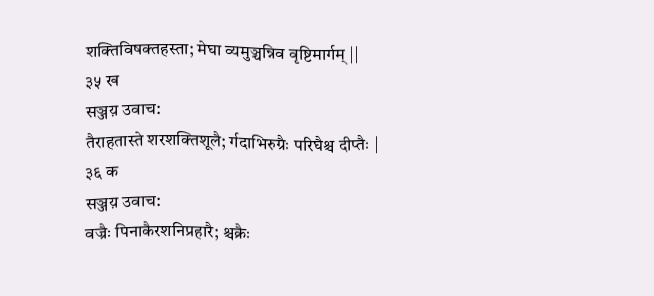शक्तिविषक्तहस्ता; मेघा व्यमुञ्चन्निव वृष्टिमार्गम् ||
३५ ख
सञ्जय़ उवाच:
तैराहतास्ते शरशक्तिशूलै; र्गदाभिरुग्रैः परिघैश्च दीप्तैः |
३६ क
सञ्जय़ उवाच:
वज्रैः पिनाकैरशनिप्रहारै; श्चक्रैः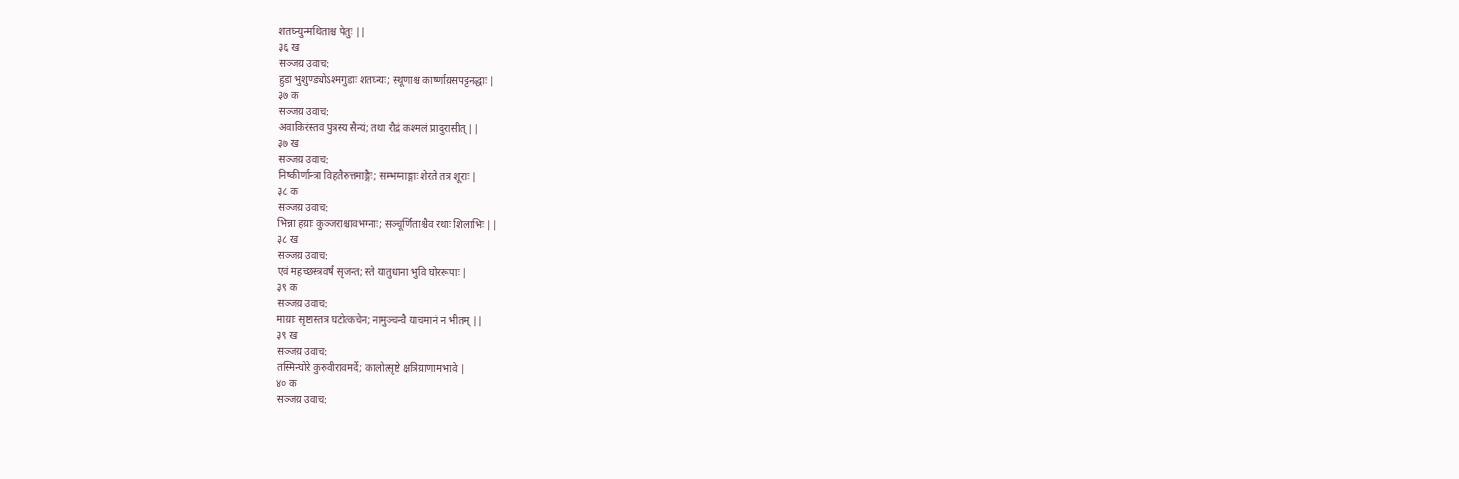शतघ्न्युन्मथिताश्च पेतुः ||
३६ ख
सञ्जय़ उवाच:
हुडा भुशुण्ड्योऽश्मगुडाः शतघ्न्यः; स्थूणाश्च कार्ष्णाय़सपट्टनद्धाः |
३७ क
सञ्जय़ उवाच:
अवाकिरंस्तव पुत्रस्य सैन्यं; तथा रौद्रं कश्मलं प्रादुरासीत् ||
३७ ख
सञ्जय़ उवाच:
निष्कीर्णान्त्रा विहतैरुत्तमाङ्गैः; सम्भग्नाङ्गाः शेरते तत्र शूराः |
३८ क
सञ्जय़ उवाच:
भिन्ना हय़ाः कुञ्जराश्चावभग्नाः; सञ्चूर्णिताश्चैव रथाः शिलाभिः ||
३८ ख
सञ्जय़ उवाच:
एवं महच्छस्त्रवर्षं सृजन्त; स्ते यातुधाना भुवि घोररूपाः |
३९ क
सञ्जय़ उवाच:
माय़ाः सृष्टास्तत्र घटोत्कचेन; नामुञ्चन्वै याचमानं न भीतम् ||
३९ ख
सञ्जय़ उवाच:
तस्मिन्घोरे कुरुवीरावमर्दे; कालोत्सृष्टे क्षत्रिय़ाणामभावे |
४० क
सञ्जय़ उवाच: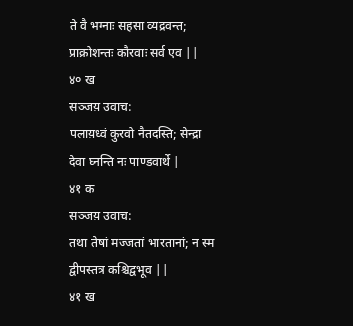ते वै भग्नाः सहसा व्यद्रवन्त; प्राक्रोशन्तः कौरवाः सर्व एव ||
४० ख
सञ्जय़ उवाच:
पलाय़ध्वं कुरवो नैतदस्ति; सेन्द्रा देवा घ्नन्ति नः पाण्डवार्थे |
४१ क
सञ्जय़ उवाच:
तथा तेषां मज्जतां भारतानां; न स्म द्वीपस्तत्र कश्चिद्वभूव ||
४१ ख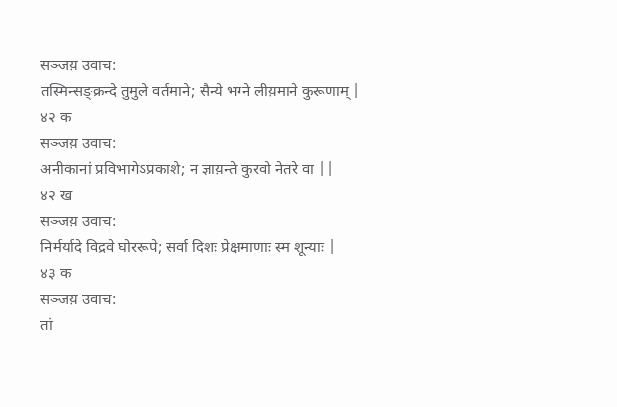सञ्जय़ उवाच:
तस्मिन्सङ्क्रन्दे तुमुले वर्तमाने; सैन्ये भग्ने लीय़माने कुरूणाम् |
४२ क
सञ्जय़ उवाच:
अनीकानां प्रविभागेऽप्रकाशे; न ज्ञाय़न्ते कुरवो नेतरे वा ||
४२ ख
सञ्जय़ उवाच:
निर्मर्यादे विद्रवे घोररूपे; सर्वा दिशः प्रेक्षमाणाः स्म शून्याः |
४३ क
सञ्जय़ उवाच:
तां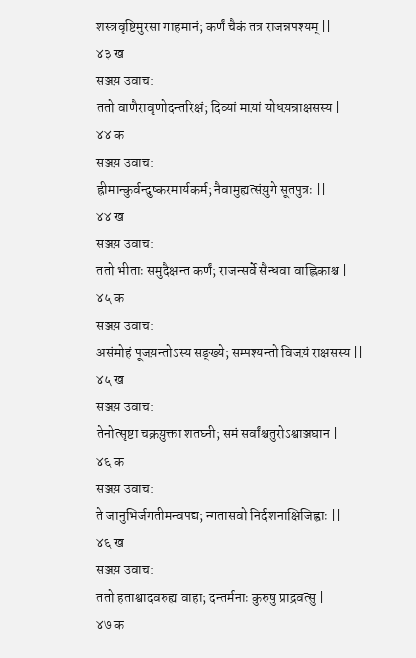शस्त्रवृष्टिमुरसा गाहमानं; कर्णं चैकं तत्र राजन्नपश्यम् ||
४३ ख
सञ्जय़ उवाच:
ततो वाणैरावृणोदन्तरिक्षं; दिव्यां माय़ां योधय़न्राक्षसस्य |
४४ क
सञ्जय़ उवाच:
ह्रीमान्कुर्वन्दुष्करमार्यकर्म; नैवामुह्यत्संय़ुगे सूतपुत्रः ||
४४ ख
सञ्जय़ उवाच:
ततो भीताः समुदैक्षन्त कर्णं; राजन्सर्वे सैन्धवा वाह्लिकाश्च |
४५ क
सञ्जय़ उवाच:
असंमोहं पूजय़न्तोऽस्य सङ्ख्ये; सम्पश्यन्तो विजय़ं राक्षसस्य ||
४५ ख
सञ्जय़ उवाच:
तेनोत्सृष्टा चक्रय़ुक्ता शतघ्नी; समं सर्वांश्चतुरोऽश्वाञ्जघान |
४६ क
सञ्जय़ उवाच:
ते जानुभिर्जगतीमन्वपद्य; न्गतासवो निर्दशनाक्षिजिह्वाः ||
४६ ख
सञ्जय़ उवाच:
ततो हताश्वादवरुह्य वाहा; दन्तर्मनाः कुरुषु प्राद्रवत्सु |
४७ क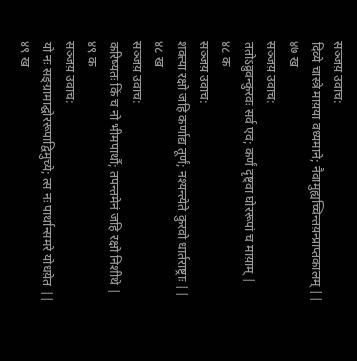सञ्जय़ उवाच:
दिव्ये चास्त्रे माय़या वध्यमाने; नैवामुह्यच्चिन्तय़न्प्राप्तकालम् ||
४७ ख
सञ्जय़ उवाच:
ततोऽव्रुवन्कुरवः सर्व एव; कर्णं दृष्ट्वा घोररूपां च माय़ाम् |
४८ क
सञ्जय़ उवाच:
शक्त्या रक्षो जहि कर्णाद्य तूर्णं; नश्यन्त्येते कुरवो धार्तराष्ट्राः ||
४८ ख
सञ्जय़ उवाच:
करिष्यतः किं च नो भीमपार्थौ; तपन्तमेनं जहि रक्षो निशीथे |
४९ क
सञ्जय़ उवाच:
यो नः सङ्ग्रामाद्घोररूपाद्विमुच्ये; त्स नः पार्थान्समरे योधय़ेत ||
४९ ख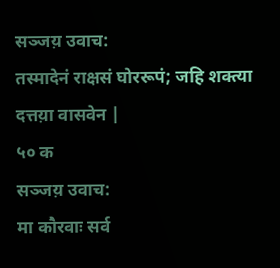सञ्जय़ उवाच:
तस्मादेनं राक्षसं घोररूपं; जहि शक्त्या दत्तय़ा वासवेन |
५० क
सञ्जय़ उवाच:
मा कौरवाः सर्व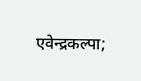एवेन्द्रकल्पा;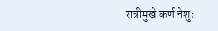रात्रीमुखे कर्ण नेशुः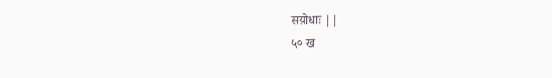सय़ोधाः ||
५० ख